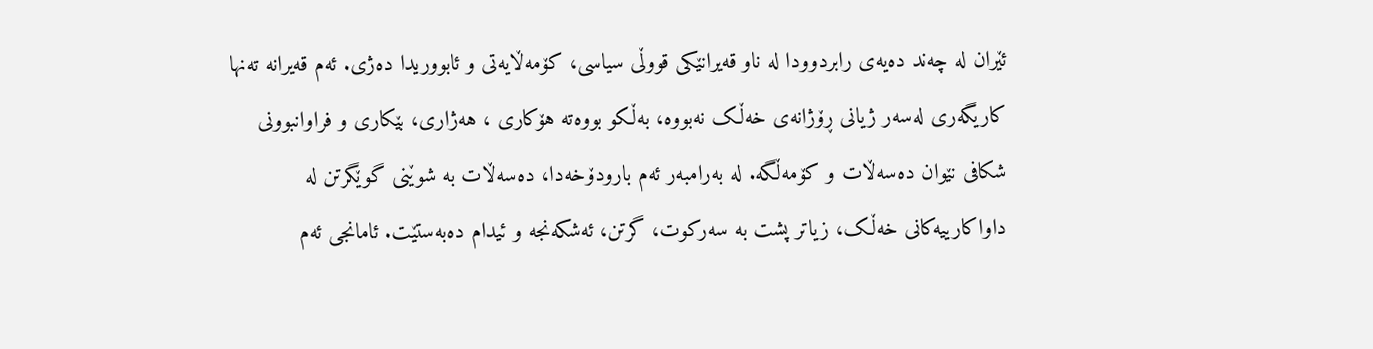ئێران لە چەند دەیەی رابردوودا لە ناو قەیرانێکی قووڵی سیاسی، کۆمەڵایەتی و ئابووریدا دەژی. ئەم قەیرانە تەنها کاریگەری لەسەر ژیانی ڕۆژانەی خەڵک نەبووە، بەڵکو بووەتە هۆکاری ، هەژاری، بێکاری و فراوانبوونی شکافی نێوان دەسەڵات و کۆمەڵگە. لە بەرامبەر ئەم بارودۆخەدا، دەسەڵات بە شوێنی گوێگرتن لە داواکارییەکانی خەڵک، زیاتر پشت بە سەرکوت، گرتن، ئەشکەنجە و ئیدام دەبەستێت. ئامانجی ئەم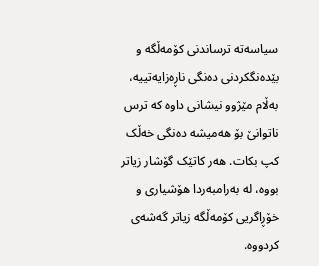سیاسەتە ترساندنی کۆمەڵگە و بێدەنگکردنی دەنگی ناڕەزایەتییە، بەڵام مێژوو نیشانی داوە کە ترس ناتوانێ بۆ هەمیشە دەنگی خەڵک کپ بکات. هەر کاتێک گۆشار زیاتر بووە، لە بەرامبەردا هۆشیاری و خۆڕاگریی کۆمەڵگە زیاتر گەشەی کردووە.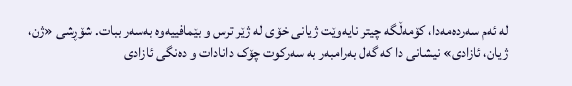لە ئەم سەردەمەدا، کۆمەڵگە چیتر نایەوێت ژیانی خۆی لە ژێر ترس و بێمافییەوە بەسەر ببات. شۆڕشی «ژن، ژیان، ئازادی» نیشانی دا کە گەل بەرامبەر بە سەرکوت چۆک دانادات و دەنگی ئازادی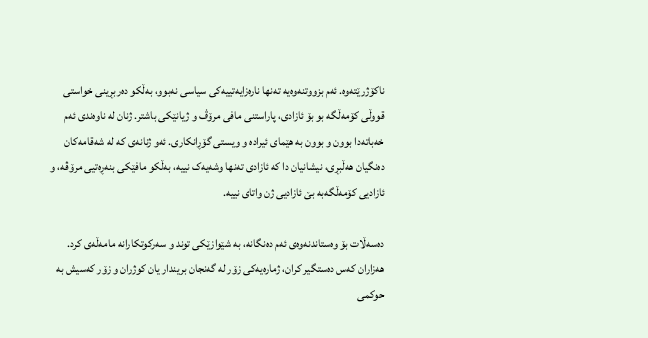ناکۆژرێتەوە. ئەم بزووتنەوەیە تەنها نارەزایەتییەکی سیاسی نەبوو، بەڵکو دەربڕینی خواستی قووڵی کۆمەڵگە بو بۆ ئازادی، پاراستنی مافی مرۆڤ و ژیانێکی باشتر. ژنان لە ناوەندی ئەم خەباتەدا بوون و بوون بە هێمای ئیرادە و ویستی گۆڕانکاری. ئەو ژنانەی کە لە شەقامەکان دەنگیان هەڵبڕی، نیشانیان دا کە ئازادی تەنها وشەیەک نییە، بەڵکو مافێکی بنەڕەتیی مرۆڤە، و ئازادیی کۆمەڵگەبە بێ ئازادیی ژن واتای نییە.

دەسەڵات بۆ وەستاندنەوەی ئەم دەنگانە، بە شێوازێکی توند و سەرکوتکارانە مامەڵەی کرد. هەزاران کەس دەستگیر کران، ژمارەیەکی زۆر لە گەنجان بریندار یان کوژران و زۆر کەسیش بە حوکمی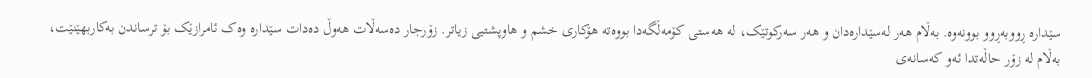سێدارە ڕووبەڕوو بوونەوە. بەڵام هەر لەسێدارەدان و هەر سەرکوتێک، لە هەستی کۆمەڵگەدا بووەتە هۆکاری خشم و هاوپشتیی زیاتر. زۆرجار دەسەڵات هەوڵ دەدات سێدارە وەک ئامرازێک بۆ ترساندن بەکاربهێنێت، بەڵام لە زۆر حاڵەتدا ئەو کەسانەی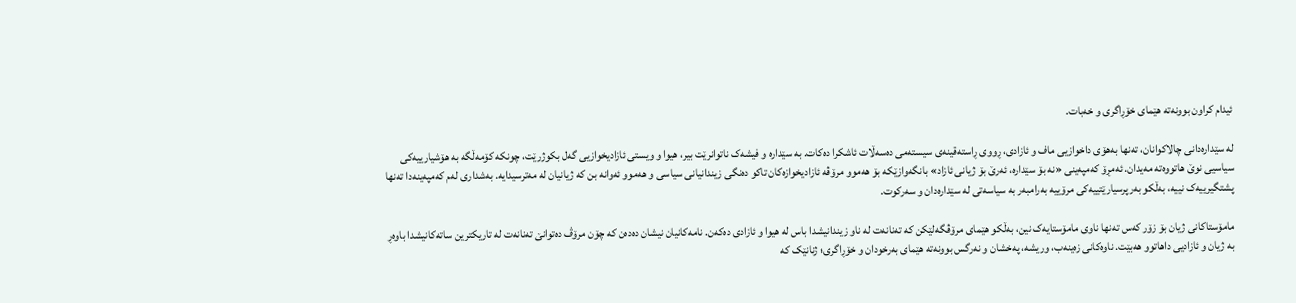ئیدام کراون بوونەتە هێمای خۆڕاگری و خەبات.

لە سێدارەدانی چالاکوانان، تەنها بەهۆی داخوازیی ماف و ئازادی، ڕووی ڕاستەقینەی سیستەمی دەسەڵات ئاشکرا دەکات. بە سێدارە و فیشەک ناتوانرێت بیر، هیوا و ویستی ئازادیخوازیی گەل بکوژرێت، چونکە کۆمەڵگە بە هۆشیارییەکی سیاسیی نوێ هاتووەتە مەیدان. ئەمڕۆ کەمپەینی «نە بۆ سێدارە، ئەرێ بۆ ژیانی ئازاد» بانگەوازێکە بۆ هەموو مرۆڤە ئازادیخوازەکان تاکو دەنگی زیندانیانی سیاسی و هەموو ئەوانە بن کە ژیانیان لە مەترسیدایە. بەشداری لەم کەمپەینەدا تەنها پشتگیرییەک نییە، بەڵکو بەرپرسیارێتییەکی مرۆییە بەرامبەر بە سیاسەتی لە سێدارەدان و سەرکوت.

مامۆستاکانی ژیان بۆ زۆر کەس تەنها ناوی مامۆستایەک نین، بەڵکو هێمای مرۆڤگەلێکن کە تەنانەت لە ناو زیندانیشدا باس لە هیوا و ئازادی دەکەن. نامەکانیان نیشان دەدەن کە چۆن مرۆڤ دەتوانێ تەنانەت لە تاریکترین ساتەکانیشدا باوەڕ بە ژیان و ئازادیی داهاتوو هەبێت. ناوەکانی زەینەب، وریشە، پەخشان و نەرگس بوونەتە هێمای بەرخودان و خۆڕاگری؛ ژنانێک کە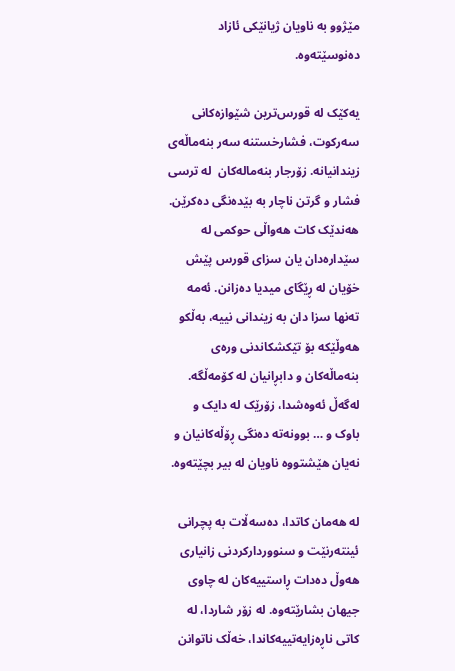مێژوو بە ناویان ژیانێکی ئازاد دەنوسێتەوە.

یەکێک لە قورس‌ترین شێوازەکانی سەرکوت، فشارخستنە سەر بنەماڵەی زیندانیانە. زۆرجار بنەمالەکان  لە ترسی فشار و گرتن ناچار بە بێدەنگی دەکرێن. هەندێک کات هەواڵی حوکمی لە سێدارەدان یان سزای قورس پێش خۆیان لە ڕێگای میدیا دەزانن. ئەمە تەنها سزا دان بە زیندانی نییە، بەڵکو هەوڵێکە بۆ تێکشکاندنی ورەی بنەماڵەکان و دابڕانیان لە کۆمەڵگە. لەگەڵ ئەوەشدا، زۆرێک لە دایک و باوک و … بوونەتە دەنگی ڕۆڵەکانیان و نەیان هێشتووە ناویان لە بیر بچێتەوە.

لە هەمان کاتدا، دەسەڵات بە پچرانی ئینتەرنێت و سنووردارکردنی زانیاری هەوڵ دەدات ڕاستییەکان لە چاوی جیهان بشارێتەوە. لە زۆر شاردا، لە کاتی ناڕەزایەتییەکاندا، خەڵک ناتوانن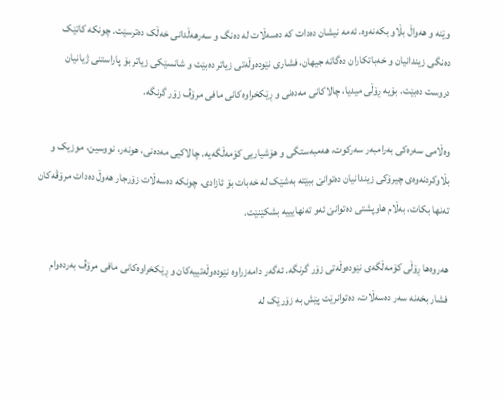وێنە و هەواڵ بڵاو بکەنەوە. ئەمە نیشان دەدات کە دەسەڵات لە دەنگ و سەرهەڵدانی خەڵک دەترسێت. چونکە کاتێک دەنگی زیندانیان و خەباتکاران دەگاتە جیهان، فشاری نێودەوڵەتی زیاتر دەبێت و شانسێکی زیاتر بۆ پاراستنی ژیانیان دروست دەبێت. بۆیە ڕۆڵی میدیا، چالاکانی مەدەنی و ڕێکخراوەکانی مافی مرۆڤ زۆر گرنگە.

وەڵامی سەرەکی بەرامبەر سەرکوت، هەمبەستگی و هۆشیاریی کۆمەڵگەیە. چالاکیی مەدەنی، هونەر، نووسین، موزیک و بڵاوکردنەوەی چیرۆکی زیندانیان دەتوانێ ببێتە بەشێک لە خەبات بۆ ئازادی. چونکە دەسەڵات زۆرجار هەوڵ دەدات مرۆڤەکان تەنها بکات، بەڵام هاوپشتی دەتوانێ ئەو تەنهایییە بشکێنێت.

هەروەها ڕۆڵی کۆمەڵگەی نێودەوڵەتی زۆر گرنگە. ئەگەر دامەزراوە نێودەوڵەتییەکان و ڕێکخراوەکانی مافی مرۆڤ بەردەوام فشار بخەنە سەر دەسەڵات، دەتوانرێت پێش بە زۆرێک لە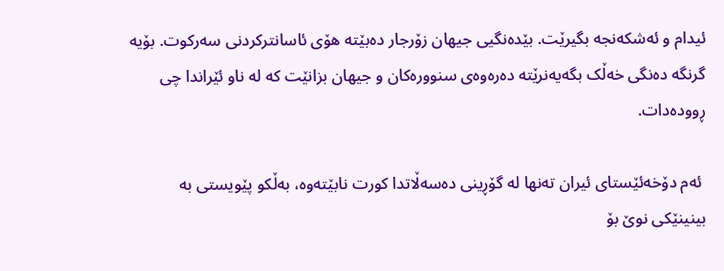ئیدام و ئەشکەنجە بگیرێت. بێدەنگیی جیهان زۆرجار دەبێتە هۆی ئاسانترکردنی سەرکوت. بۆیە گرنگە دەنگی خەڵک بگەیەنرێتە دەرەوەی سنوورەکان و جیهان بزانێت کە لە ناو ئێراندا چی ڕوودەدات.

 ئەم دۆخەئێستای ئیران تەنها لە گۆڕینی دەسەڵاتدا کورت نابێتەوە، بەڵکو پێویستی بە بینینێکی نوێ بۆ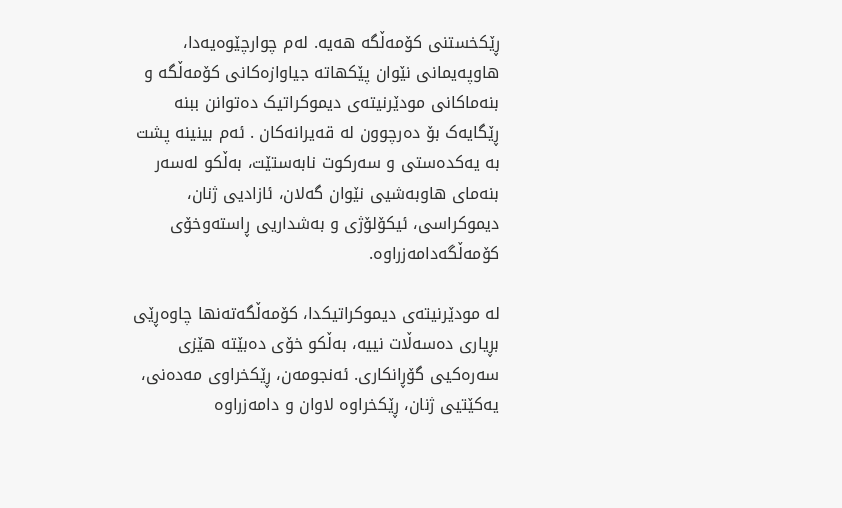ڕێکخستنی کۆمەڵگە هەیە. لەم چوارچێوەیەدا، هاوپەیمانی نێوان پێکهاتە جیاوازەکانی کۆمەڵگە و بنەماکانی مودێرنیتەی دیموکراتیک دەتوانن ببنە ڕێگایەک بۆ دەرچوون لە قەیرانەکان . ئەم بینینە پشت بە یەکدەستی و سەرکوت نابەستێت، بەڵکو لەسەر بنەمای هاوبەشیی نێوان گەلان، ئازادیی ژنان، دیموکراسی، ئیکۆلۆژی و بەشداریی ڕاستەوخۆی کۆمەڵگەدامەزراوە.

لە مودێرنیتەی دیموکراتیکدا، کۆمەڵگەتەنها چاوەڕێی بڕیاری دەسەڵات نییە، بەڵکو خۆی دەبێتە هێزی سەرەکیی گۆڕانکاری. ئەنجومەن، ڕێکخراوی مەدەنی، یەکێتیی ژنان، ڕێکخراوە لاوان و دامەزراوە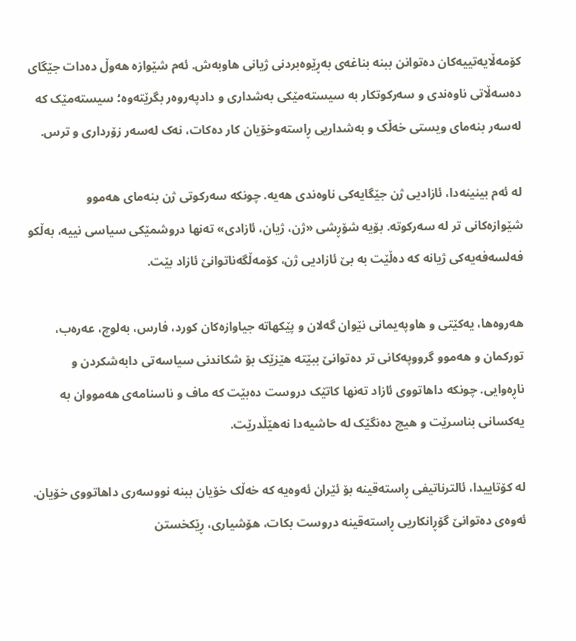کۆمەڵایەتییەکان دەتوانن ببنە بناغەی بەڕێوەبردنی ژیانی هاوبەش. ئەم شێوازە هەوڵ دەدات جێگای دەسەڵاتی ناوەندی و سەرکوتکار بە سیستەمێکی بەشداری و دادپەروەر بگرێتەوە؛ سیستەمێک کە لەسەر بنەمای ویستی خەڵک و بەشداریی ڕاستەوخۆیان کار دەکات، نەک لەسەر زۆرداری و ترس.

لە ئەم بینینەدا، ئازادیی ژن جێگایەکی ناوەندی هەیە. چونکە سەرکوتی ژن بنەمای هەموو شێوازەکانی تر لە سەرکوتە. بۆیە شۆڕشی «ژن، ژیان، ئازادی» تەنها دروشمێکی سیاسی نییە، بەڵکو فەلسەفەیەکی ژیانە کە دەڵێت بە بێ ئازادیی ژن، کۆمەڵگەناتوانێ ئازاد بێت.

هەروەها، یەکێتی و هاوپەیمانی نێوان گەلان و پێکهاتە جیاوازەکان کورد، فارس، بەلوچ، عەرەب، تورکمان و هەموو گرووپەکانی تر دەتوانێ ببێتە هێزێک بۆ شکاندنی سیاسەتی دابەشکردن و ناڕەوایی. چونکە داهاتووی ئازاد تەنها کاتێک دروست دەبێت کە ماف و ناسنامەی هەمووان بە یەکسانی بناسرێت و هیچ دەنگێک لە حاشیەدا نەهێڵدرێت.

لە کۆتاییدا، ئالترناتیفی ڕاستەقینە بۆ ئێران ئەوەیە کە خەڵک خۆیان ببنە نووسەری داهاتووی خۆیان. ئەوەی دەتوانێ گۆڕانکاریی ڕاستەقینە دروست بکات، هۆشیاری، ڕێکخستن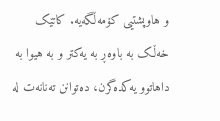و هاوپشتیی کۆمەڵگەیە. کاتێک خەڵک بە باوەڕ بە یەکتر و بە هیوا بە داهاتوو یەکدەگرن، دەتوانن تەنانەت لە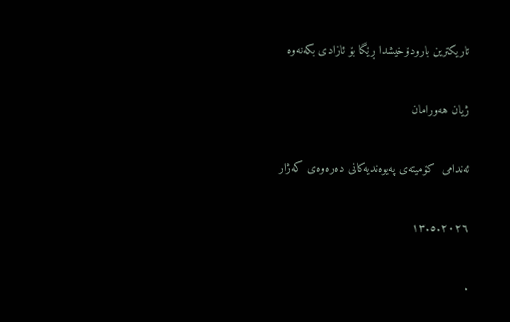تاریکترین بارودۆخیشدا ڕێگا بۆ ئازادی بکەنەوە

ژیان هەورامان

ئەندامی  کۆمیتەی پەیوەندیەکانی دەرەوەی کەژار

١٣.٥.٢٠٢٦

.